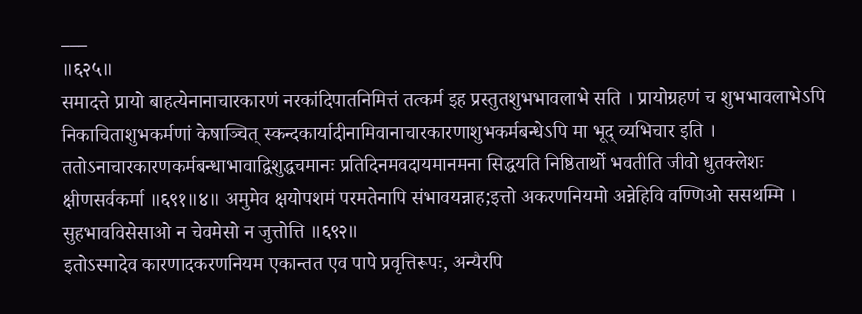___
॥६२५॥
समादत्ते प्रायो बाहत्येनानाचारकारणं नरकांदिपातनिमित्तं तत्कर्म इह प्रस्तुतशुभभावलाभे सति । प्रायोग्रहणं च शुभभावलाभेऽपि निकाचिताशुभकर्मणां केषाञ्चित् स्कन्दकार्यादीनामिवानाचारकारणाशुभकर्मबन्धेऽपि मा भूद् व्यभिचार इति । ततोऽनाचारकारणकर्मबन्धाभावाद्विशुद्धचमानः प्रतिदिनमवदायमानमना सिद्धयति निष्ठितार्थो भवतीति जीवो धुतक्लेशः क्षीणसर्वकर्मा ॥६९१॥४॥ अमुमेव क्षयोपशमं परमतेनापि संभावयन्नाह;इत्तो अकरणनियमो अन्नेहिवि वण्णिओ ससथम्मि । सुहभावविसेसाओ न चेवमेसो न जुत्तोत्ति ॥६९२॥
इतोऽस्मादेव कारणादकरणनियम एकान्तत एव पापे प्रवृत्तिरूपः, अन्यैरपि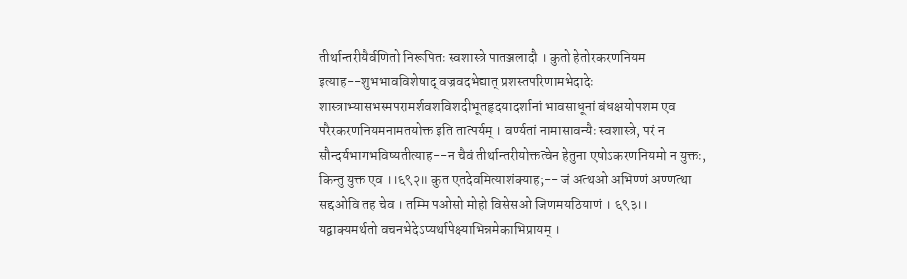तीर्थान्तरीयैर्वणितो निरूपितः स्वशास्त्रे पातञ्जलादौ । कुतो हेतोरकरणनियम इत्याह--शुभभावविशेषाद् वज्रवदभेद्यात् प्रशस्तपरिणामभेदादेः शास्त्राभ्यासभस्मपरामर्शवशविशदीभूतहृदयादर्शानां भावसाधूनां बंधक्षयोपशम एव परैरकरणनियमनामतयोक्त इति तात्पर्यम् । वर्ण्यतां नामासावन्यैः स्वशास्त्रे, परं न सौन्दर्यभागभविष्यतीत्याह--न चैवं तीर्थान्तरीयोक्तत्वेन हेतुना एषोऽकरणनियमो न युक्तः, किन्तु युक्त एव ।।६९२॥ कुत एतदेवमित्याशंक्याह;-- जं अत्थओ अभिण्णं अण्णत्था सद्दओवि तह चेव । तम्मि पओसो मोहो विसेसओ जिणमयठियाणं । ६९३।।
यद्वाक्यमर्थतो वचनभेदेऽप्यर्थापेक्ष्याभिन्नमेकाभिप्रायम् ।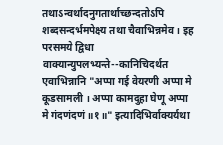तथाऽन्वर्थादनुगतार्थाच्छन्दतोऽपि शब्दसन्दर्भमपेक्ष्य तथा चैवाभिन्नमेव । इह परसमये द्विधा वाक्यान्युपलभ्यन्ते--कानिचिदर्थत एवाभिन्नानि "अप्पा गई वेयरणी अप्पा मे कूडसामली । अप्पा कामदुहा घेणू अप्पा मे गंदणंदणं ॥१॥" इत्यादिभिर्वाक्यर्यथा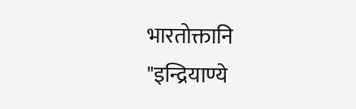भारतोक्तानि "इन्द्रियाण्ये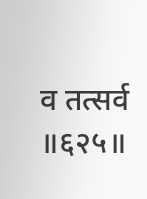व तत्सर्व
॥६२५॥